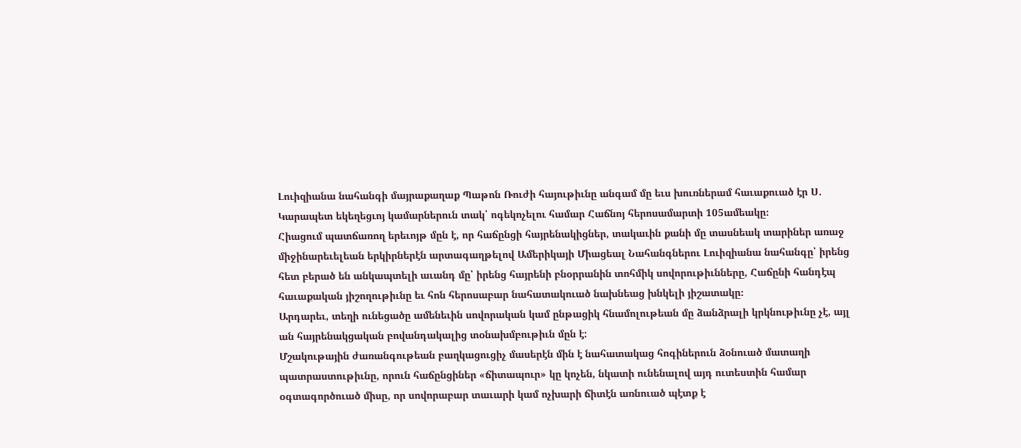Լուիզիանա նահանգի մայրաքաղաք Պաթոն Ռուժի հայութիւնը անգամ մը եւս խուռներամ հաւաքուած էր Ս. Կարապետ եկեղեցւոյ կամարներուն տակ՝ ոգեկոչելու համար Հաճնոյ հերոսամարտի 105ամեակը։
Հիացում պատճառող երեւոյթ մըն է, որ հաճընցի հայրենակիցներ, տակաւին քանի մը տասնեակ տարիներ առաջ միջինարեւելեան երկիրներէն արտագաղթելով Ամերիկայի Միացեալ Նահանգներու Լուիզիանա նահանգը՝ իրենց հետ բերած են անկապտելի աւանդ մը՝ իրենց հայրենի բնօրրանին տոհմիկ սովորութիւնները, Հաճընի հանդէպ հաւաքական յիշողութիւնը եւ հոն հերոսաբար նահատակուած նախնեաց խնկելի յիշատակը։
Արդարեւ, տեղի ունեցածը ամենեւին սովորական կամ ընթացիկ հնամոլութեան մը ձանձրալի կրկնութիւնը չէ, այլ ան հայրենակցական բովանդակալից տօնախմբութիւն մըն է:
Մշակութային ժառանգութեան բաղկացուցիչ մասերէն մին է նահատակաց հոգիներուն ձօնուած մատաղի պատրաստութիւնը, որուն հաճընցիներ «ճիտապուր» կը կոչեն, նկատի ունենալով այդ ուտեստին համար օգտագործուած միսը, որ սովորաբար տաւարի կամ ոչխարի ճիտէն առնուած պէտք է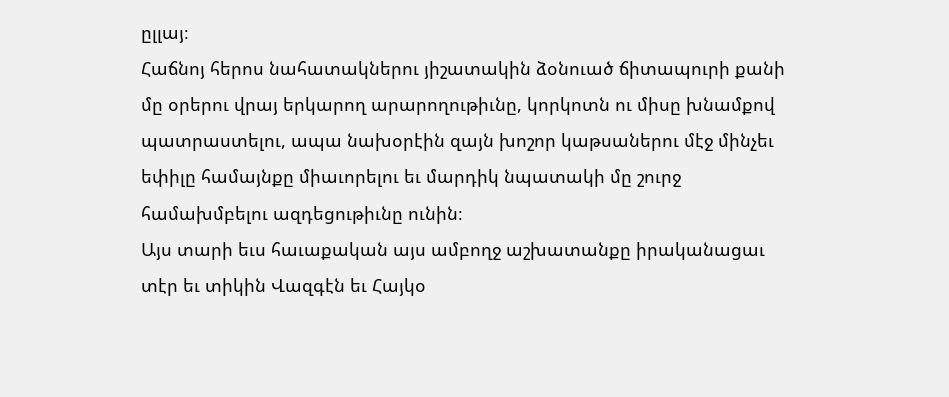ըլլայ։
Հաճնոյ հերոս նահատակներու յիշատակին ձօնուած ճիտապուրի քանի մը օրերու վրայ երկարող արարողութիւնը, կորկոտն ու միսը խնամքով պատրաստելու, ապա նախօրէին զայն խոշոր կաթսաներու մէջ մինչեւ եփիլը համայնքը միաւորելու եւ մարդիկ նպատակի մը շուրջ համախմբելու ազդեցութիւնը ունին։
Այս տարի եւս հաւաքական այս ամբողջ աշխատանքը իրականացաւ տէր եւ տիկին Վազգէն եւ Հայկօ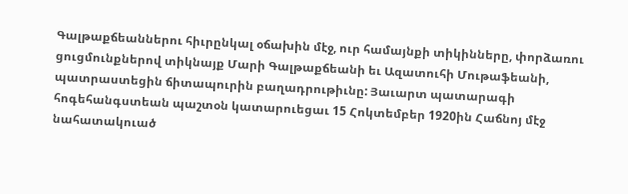Գալթաքճեաններու հիւրընկալ օճախին մէջ, ուր համայնքի տիկինները, փորձառու ցուցմունքներով տիկնայք Մարի Գալթաքճեանի եւ Ազատուհի Մութաֆեանի, պատրաստեցին ճիտապուրին բաղադրութիւնը: Յաւարտ պատարագի հոգեհանգստեան պաշտօն կատարուեցաւ 15 Հոկտեմբեր 1920ին Հաճնոյ մէջ նահատակուած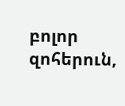բոլոր զոհերուն,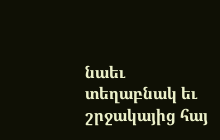նաեւ տեղաբնակ եւ շրջակայից հայ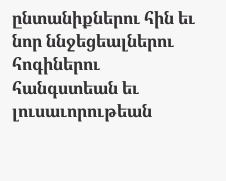ընտանիքներու հին եւ նոր ննջեցեալներու հոգիներու հանգստեան եւ լուսաւորութեան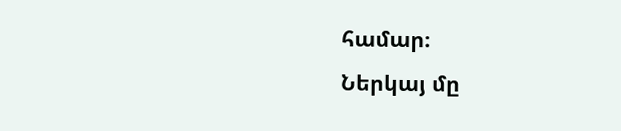համար։
Ներկայ մը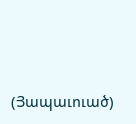(Յապաւուած)